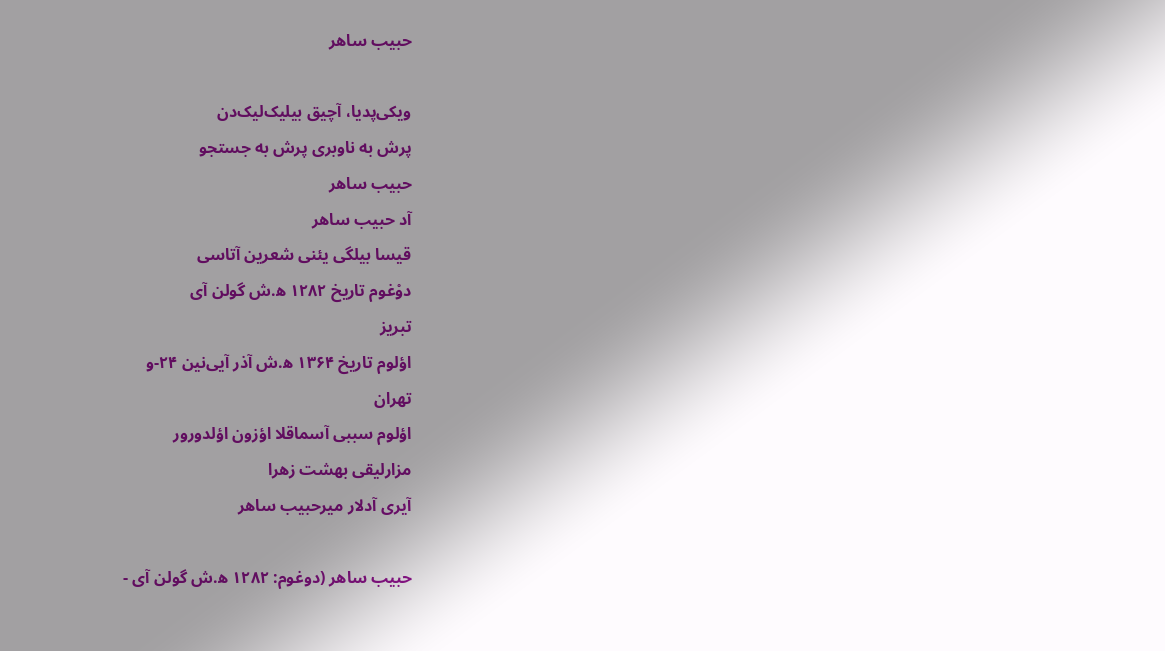حبیب ساهر

ویکی‌پدیا، آچیق بیلیک‌لیک‌دن
پرش به ناوبری پرش به جستجو
حبیب ساهر
آد حبیب ساهر
قیسا بیلگی یئنی شعرین آتاسی
دوْغوم تاریخ ۱۲۸۲ ه‍.ش گولن آی
تبریز
اؤلوم تاریخ ۱۳۶۴ ه‍.ش آذر آیی‌نین ۲۴-و
تهران
اؤلوم سببی آسماقلا اؤزون اؤلدورور
مزارلیقی بهشت زهرا
آیری آدلار میرحبیب ساهر

حبیب ساهر (دوغوم: ۱۲۸۲ ه‍.ش گولن آی -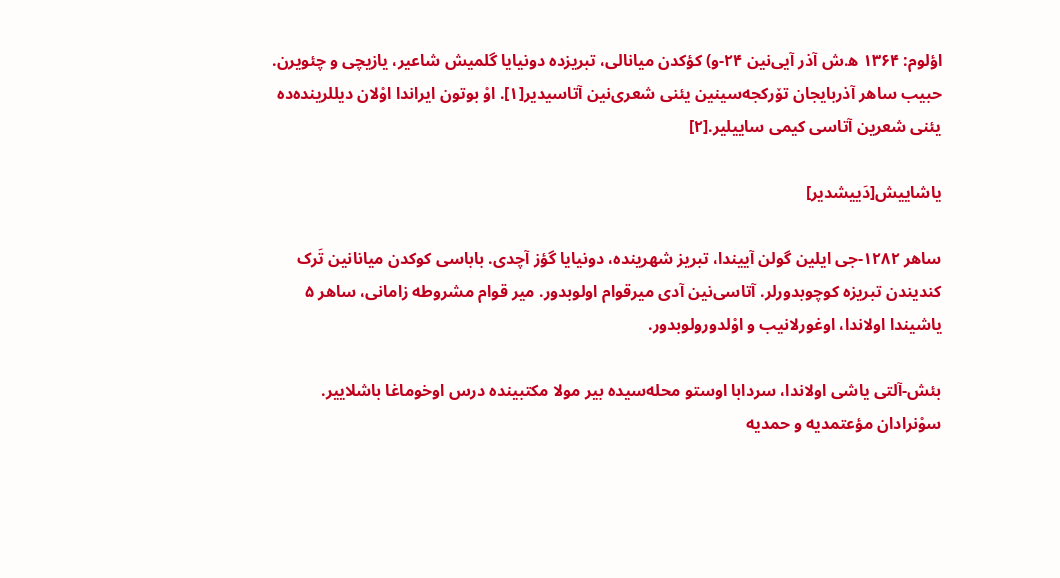اؤلوم: ۱۳۶۴ ه‍.ش آذر آیی‌نین ۲۴-و) کؤکدن میانالی، تبریزده دونیایا گلمیش شاعیر، یازیچی و چئویرن. حبیب ساهر آذربایجان تۆرکجه‌سینین یئنی شعری‌نین آتاسیدیر[۱]. اوْ بوتون ایراندا اوْلان دیللرینده‌ده یئنی شعرین آتاسی کیمی ساییلیر.[۲]

یاشاییش[دَییشدیر]

ساهر ۱۲۸۲-جی ایلین گولن آییندا، تبریز شهرینده، دونیایا گؤز آچدی. باباسی کوکدن میانانین تَرک کندیندن تبریزه کوچوبدورلر. آتاسی‌نین آدی میرقوام اولوبدور. میر قوام مشروطه زامانی، ساهر ۵ یاشیندا اولاندا، اوغورلانیب و اوْلدورولوبدور.

بئش-آلتی یاشی اولاندا، سردابا اوستو محله‌سیده بیر مولا مکتبینده درس اوخوماغا باشلاییر. سوْنرادان مؤعتمدیه و حمدیه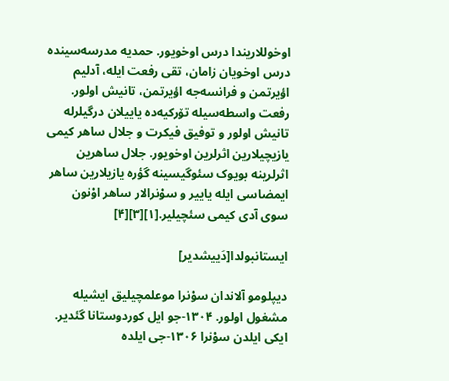اوخوللاریندا درس اوخویور. حمدیه مدرسه‌سینده درس اوخویان زامان، تقی رفعت ایله، آدلیم اؤیرتمن و فرانسه‌جه اؤیرتمن، تانیش اولور. رفعت واسطه‌سیله تۆرکیه‌ده یاییلان درگیلرله تانیش اولور و توفیق فیکرت و جلال ساهر کیمی یازیچیلارین اثرلرین اوخویور. جلال ساهرین اثرلرینه بویوک سئوگیسینه گؤره یازیلارین ساهر ایمضاسی ایله یاییر و سوْنرالار ساهر اوْنون سوی آدی کیمی سئچیلیر.[۱][۳][۴]

ایستانبولدا[دَییشدیر]

دیپلومو آلاندان سوْنرا موعلمچیلیق ایشیله مشغول اولور. ۱۳۰۴-جو ایل کوردوستانا گئدیر. ایکی ایلدن سوْنرا ۱۳۰۶-جی ایلده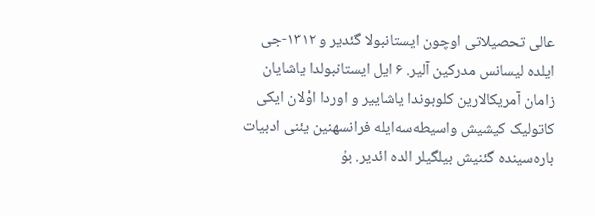عالی تحصیلاتی اوچون ایستانبولا گئدیر و ۱۳۱۲-جی ایلده لیسانس مدرکین آلیر. ۶ ایل ایستانبولدا یاشایان زامان آمریکالارین کلوبوندا یاشاییر و اوردا اوْلان ایکی کاتولیک کیشیش واسیطه‌سه‌ایله فرانسهنین یئنی ادبیات باره‌سینده گئنیش بیلگیلر الده ائدیر. بۇ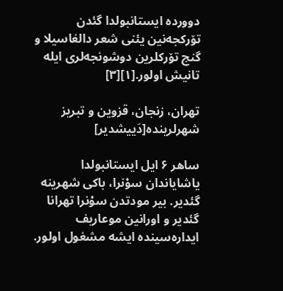دوورده ایستانبولدا گئدن تۆرکجه‌نین یئنی شعر دالغاسیلا و گنج تۆرکلرین دوشونجه‌لری ایله تانیش اولور.[۱][۳]

تهران، زنجان، قزوین و تبریز شهرلرینده[دَییشدیر]

ساهر ۶ ایل ایستانبولدا یاشایاندان سوْنرا، باکی شهرینه گئدیر. بیر مودتدن سوْنرا تهرانا گئدیر و اورانین موعاریف ایداره‌سینده ایشه مشغول اولور.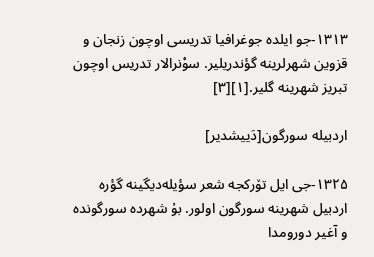۱۳۱۳-جو ایلده جوغرافیا تدریسی اوچون زنجان و قزوین شهرلرینه گؤندریلیر. سوْنرالار تدریس اوچون تبریز شهرینه گلیر.[۱][۳]

اردبیله سورگون[دَییشدیر]

۱۳۲۵-جی ایل تۆرکجه شعر سؤیله‌دیگینه گؤره اردبیل شهرینه سورگون اولور. بۇ شهرده سورگونده و آغیر دورومدا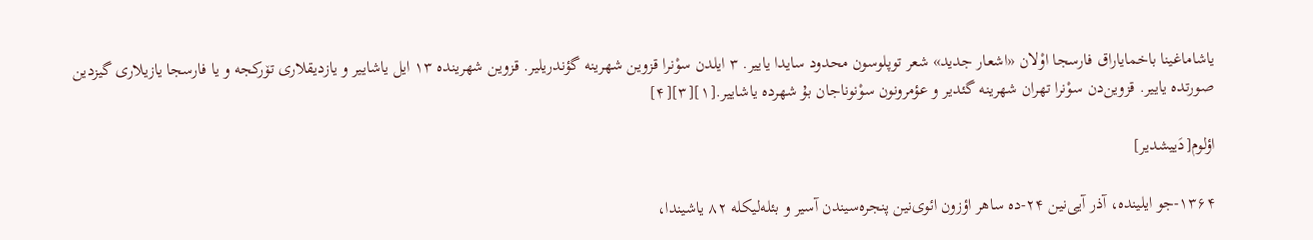یاشاماغینا باخمایاراق فارسجا اوْلان «اشعار جدید» شعر توپلوسون محدود سایدا یاییر. ۳ ایلدن سوْنرا قزوین شهرینه گؤندریلیر. قزوین شهرینده ۱۳ ایل یاشاییر و یازدیقلاری تۆرکجه و یا فارسجا یازیلاری گیزدین صورتده یاییر. قزوین‌دن سوْنرا تهران شهرینه گئدیر و عؤمرونون سوْنوناجان بۇ شهرده یاشاییر.[۱][۳][۴]

اؤلوم[دَییشدیر]

۱۳۶۴-جو ایلینده، آذر آیی‌نین ۲۴-ده ساهر اؤزون ائوی‌نین پنجره‌سیندن آسیر و بئله‌لیکله ۸۲ یاشیندا،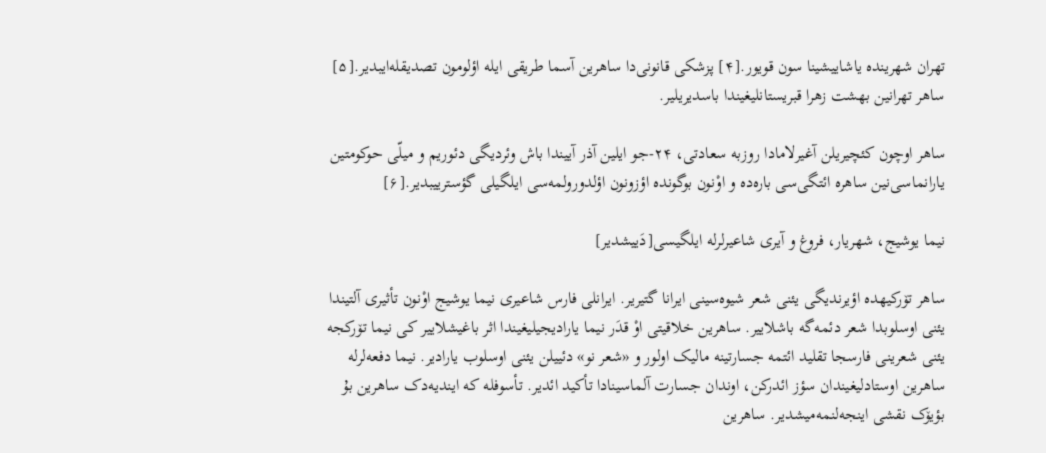تهران شهرینده یاشاییشینا سون قویور.[۴] پزشکی قانونی‌دا ساهرین آسما طریقی ایله اؤلومون تصدیقله‌ایبدیر.[۵] ساهر تهرانین بهشت زهرا قبریستانلیغیندا باسدیریلیر.

ساهر اوچون کئچیریلن آغیرلامادا روزبه سعادتی، ۲۴-جو ایلین آذر آییندا باش وئردیگی دئوریم و میلّی حوکومتین یارانماسی‌نین ساهره ائتگی‌سی باره‌ده و اوْنون بوگونده اؤزونون اؤلدورولمه‌سی ایلگیلی گؤسترییبدیر.[۶]

نیما یوشیج، شهریار، فروغ و آیری شاعیرلرله ایلگیسی[دَییشدیر]

ساهر تۆرکیهده اؤیرندیگی یئنی شعر شیوه‌سینی ایرانا گتیریر. ایرانلی فارس شاعیری نیما یوشیج اوْنون تأثیری آلتیندا یئنی اوسلوبدا شعر دئمه‌گه باشلاییر. ساهرین خلاقیتی اوْ قدَ‌ر نیما یارادیجیلیغیندا اثر باغیشلاییر کی نیما تۆرکجه یئنی شعرینی فارسجا تقلید ائتمه جسارتینه مالیک اولور و «شعر نو» دئییلن یئنی اوسلوب یارادیر. نیما دفعه‌لرله ساهرین اوستادلیغیندان سؤز ائدرکن، اوندان جسارت آلماسینادا تأکید ائدیر. تأسوفله که ایندیه‌دک ساهرین بۇ بؤیۆک نقشی اینجه‌لنمه‌میشدیر. ساهرین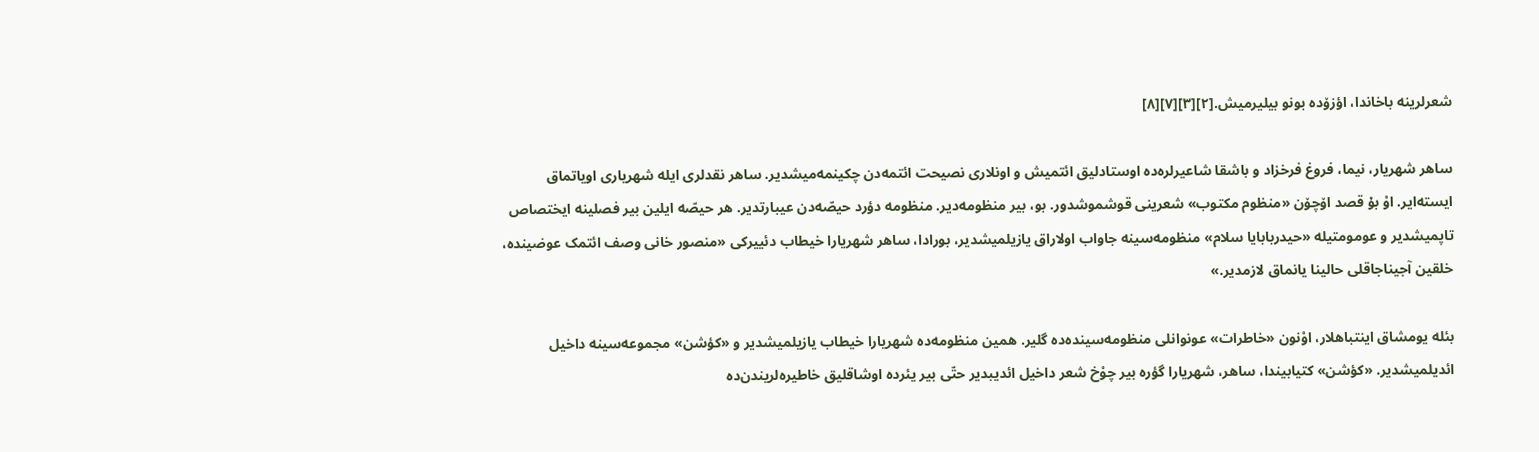شعرلرینه باخاندا، اؤزۆده بونو بیلیرمیش.[۲][۳][۷][۸]

ساهر شهریار، نیما، فروغ فرخزاد و باشقا شاعیرلره‌ده اوستادلیق ائتمیش و اونلاری نصیحت ائتمه‌دن چکینمه‌میشدیر. ساهر نقدلری ایله شهریاری اویاتماق ایسته‌ایر. اوْ بۇ قصد اۆچۆن «منظوم مکتوب» شعرینی قوشموشدور. بو، بیر منظومه‌دیر. منظومه دؤرد حیصّه‌دن عیبارتدیر. هر حیصّه ایلین بیر فصلینه ایختصاص تاپمیشدیر و عومومتیله «حیدربابایا سلام» منظومه‌سینه جاواب اولاراق یازیلمیشدیر، بورادا، ساهر شهریارا خیطاب دئییرکی «منصور خانی وصف ائتمک عوضینده، خلقین آجیناجاقلی حالینا یانماق لازمدیر.»

بئله یومشاق اینتباهلار، اوْنون «خاطرات» عونوانلی منظومه‌سینده‌ده گلیر. همین منظومه‌ده شهریارا خیطاب یازیلمیشدیر و «کؤشن» مجموعه‌سینه داخیل ائدیلمیشدیر. «کؤشن» کتیابیندا، ساهر، شهریارا گؤره بیر چوْخ شعر داخیل ائدیبدیر حتّی بیر یئرده اوشاقلیق خاطیره‌لریندن‌ده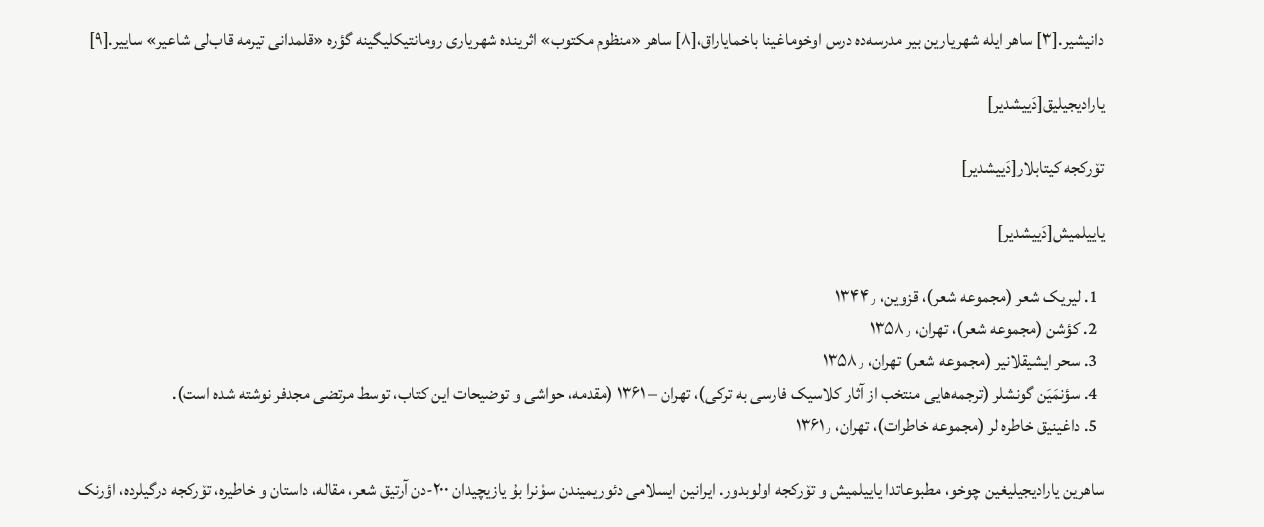دانیشیر.[۳] ساهر ایله شهریارین بیر مدرسه‌ده درس اوخوماغینا باخمایاراق،[۸] ساهر «منظوم مکتوب» اثرینده شهریاری رومانتیکلیگینه گؤره «قلمدانی تیرمه قاب‌لی شاعیر» ساییر.[۹]

یارادیجیلیق[دَییشدیر]

تۆرکجه کیتابلار[دَییشدیر]

یاییلمیش[دَییشدیر]

  1. لیریک شعر (مجموعه شعر)، قزوین، ۱۳۴۴٫
  2. کؤشن (مجموعه شعر)، تهران، ۱۳۵۸٫
  3. سحر ایشیقلانیر (مجموعه شعر) تهران، ۱۳۵۸٫
  4. سؤنمَیَن گونشلر (ترجمه‌هایی منتخب از آثار کلاسیک فارسی به ترکی)، تهران – ۱۳۶۱ (مقدمه، حواشی و توضیحات این کتاب، توسط مرتضی مجدفر نوشته شده است).
  5. داغینیق خاطره لر (مجموعه خاطرات)، تهران، ۱۳۶۱٫

ساهرین یارادیجیلیغین چوخو، مطبوعاتدا یاییلمیش و تۆرکجه اولوبدور. ایرانین ایسلامی دئوریمیندن سوْنرا بۇ یازیچیدان ۲۰۰-دن آرتیق شعر، مقاله، داستان و خاطیره، تۆرکجه درگیلرده، اؤرنک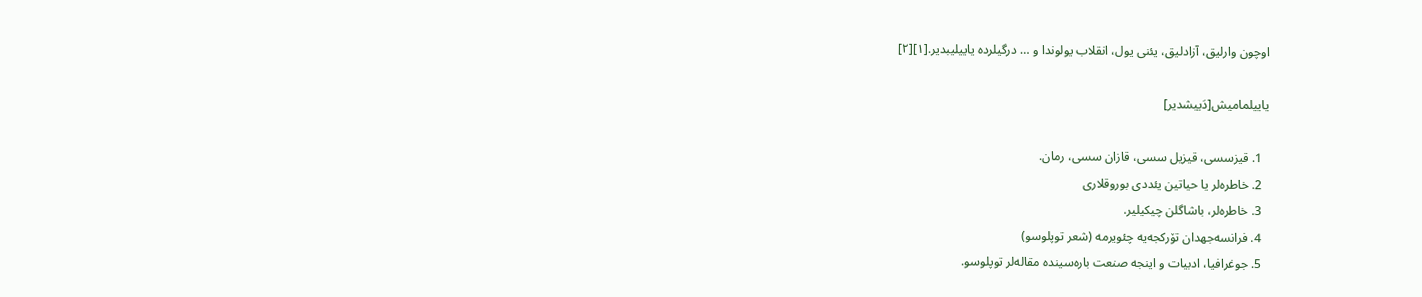اوچون وارلیق، آزادلیق، یئنی یول، انقلاب یولوندا و … درگیلرده یاییلیبدیر.[۱][۲]

یاییلمامیش[دَییشدیر]

  1. قیزسسی، قیزیل سسی، قازان سسی، رمان.
  2. خاطره‌لر یا حیاتین یئددی بوروقلاری
  3. خاطره‌لر، باشاگلن چیکیلیر.
  4. فرانسه‌جهدان تۆرکجه‌یه چئویرمه (شعر توپلوسو)
  5. جوغرافیا، ادبیات و اینجه صنعت باره‌سینده مقاله‌لر توپلوسو.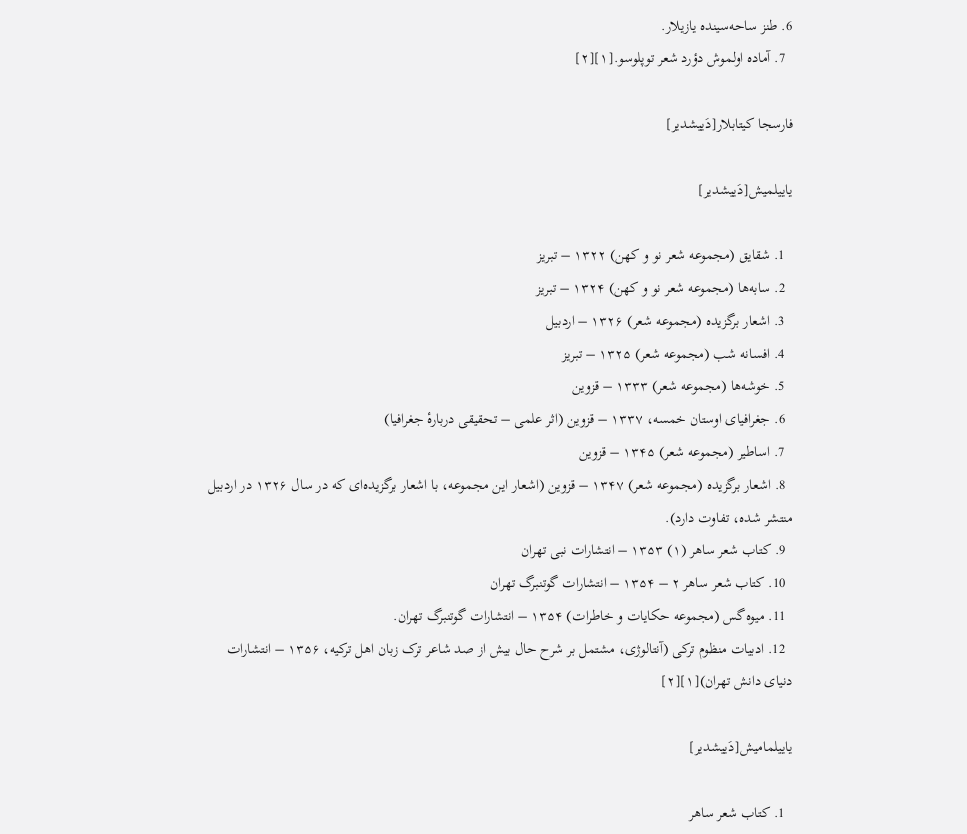6. طنز ساحه‌سینده یازیلار.
  7. آماده اولموش دؤرد شعر توپلوسو.[۱][۲]

فارسجا کیتابلار[دَییشدیر]

یاییلمیش[دَییشدیر]

  1. شقایق (مجموعه شعر نو و کهن) ۱۳۲۲ – تبریز
  2. سابه‌ها (مجموعه شعر نو و کهن) ۱۳۲۴ – تبریز
  3. اشعار برگزیده (مجموعه شعر) ۱۳۲۶ – اردبیل
  4. افسانه شب (مجموعه شعر) ۱۳۲۵ – تبریز
  5. خوشه‌ها (مجموعه شعر) ۱۳۳۳ – قزوین
  6. جغرافیای اوستان خمسه، ۱۳۳۷ – قزوین (اثر علمی – تحقیقی دربارهٔ جغرافیا)
  7. اساطیر (مجموعه شعر) ۱۳۴۵ – قزوین
  8. اشعار برگزیده (مجموعه شعر) ۱۳۴۷ – قزوین (اشعار این مجموعه، با اشعار برگزیده‌ای که در سال ۱۳۲۶ در اردبیل منتشر شده، تفاوت دارد).
  9. کتاب شعر ساهر (۱) ۱۳۵۳ – انتشارات نبی تهران
  10. کتاب شعر ساهر ۲ – ۱۳۵۴ – انتشارات گوتنبرگ تهران
  11. میوه‌گس (مجموعه حکایات و خاطرات) ۱۳۵۴ – انتشارات گوتنبرگ تهران.
  12. ادبیات منظوم ترکی (آنتالوژی، مشتمل بر شرح حال بیش از صد شاعر ترک زبان اهل ترکیه، ۱۳۵۶ – انتشارات دنیای دانش تهران)[۱][۲]

یاییلمامیش[دَییشدیر]

  1. کتاب شعر ساهر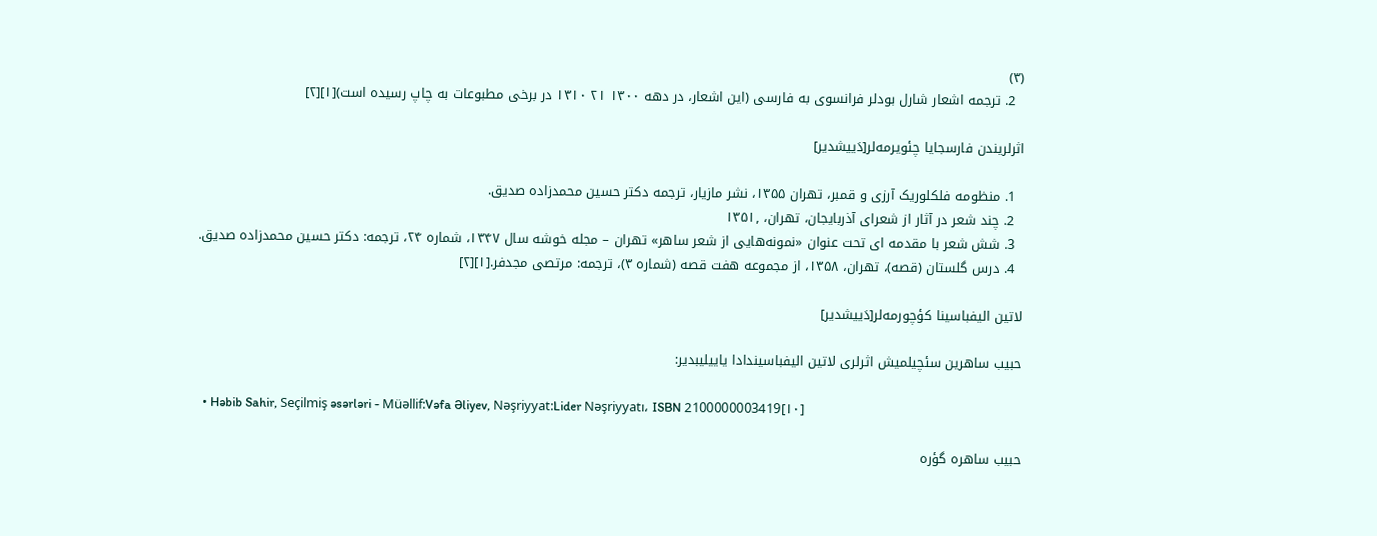(۳)
  2. ترجمه اشعار شارل بودلر فرانسوی به فارسی (این اشعار، در دهه ۱۳۰۰ ۲۱ ۱۳۱۰ در برخی مطبوعات به چاپ رسیده است)[۱][۲]

اثرلریندن فارسجایا چئویرمه‌لر[دَییشدیر]

  1. منظومه فلکلوریک آرزی و قمبر، تهران ۱۳۵۵، نشر مازیار، ترجمه دکتر حسین محمدزاده صدیق.
  2. چند شعر در آثار از شعرای آذربایجان، تهران، ۱۳۵۱٫
  3. شش شعر با مقدمه ای تحت عنوان «نمونه‌هایی از شعر ساهر» تهران – مجله خوشه سال ۱۳۴۷، شماره ۲۴، ترجمه: دکتر حسین محمدزاده صدیق.
  4. درس گلستان (قصه)، تهران، ۱۳۵۸، از مجموعه هفت قصه (شماره ۳)، ترجمه: مرتصی مجدفر.[۱][۲]

لاتین الیفباسینا کؤچورمه‌لر[دَییشدیر]

حبیب ساهرین سئچیلمیش اثرلری لاتین الیفباسیندادا یاییلیبدیر:

  • Həbib Sahir, Seçilmiş əsərləri - Müəllif:Vəfa Əliyev, Nəşriyyat:Lider Nəşriyyatı، ISBN 2100000003419[۱۰]

حبیب ساهره گؤره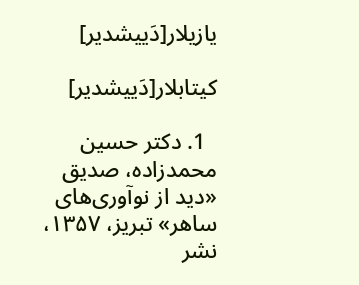یازیلار[دَییشدیر]

کیتابلار[دَییشدیر]

  1. دکتر حسین محمدزاده، صدیق «دید از نوآوری‌های ساهر» تبریز، ۱۳۵۷، نشر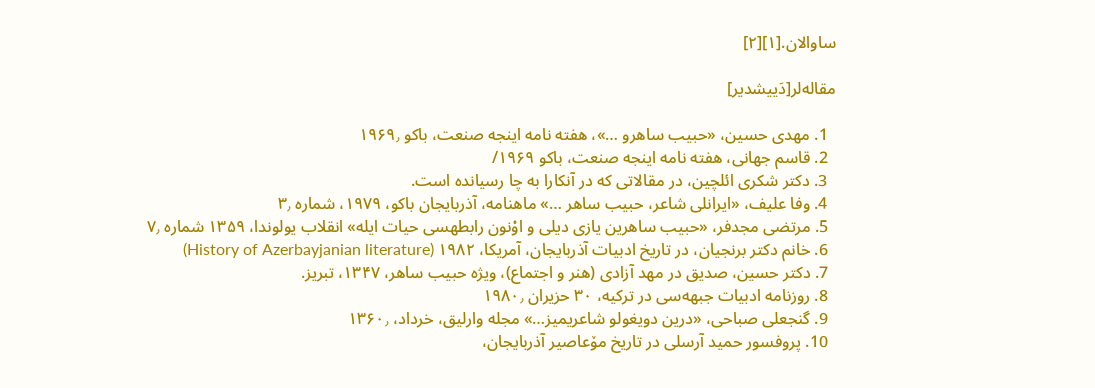ساوالان.[۱][۲]

مقاله‌لر[دَییشدیر]

  1. مهدی حسین، «حبیب ساهرو …»، هفته نامه اینجه صنعت، باکو ۱۹۶۹٫
  2. قاسم جهانی، هفته نامه اینجه صنعت، باکو ۱۹۶۹/
  3. دکتر شکری ائلچین، در مقالاتی که در آنکارا به چا رسیانده است.
  4. وفا علیف، «ایرانلی شاعر، حبیب ساهر …» ماهنامه، آذربایجان باکو، ۱۹۷۹، شماره ۳٫
  5. مرتضی مجدفر، «حبیب ساهرین یازی دیلی و اوْنون رابطهسی حیات ایله» انقلاب یولوندا، ۱۳۵۹ شماره ۷٫
  6. خانم دکتر برنجیان، در تاریخ ادبیات آذربایجان، آمریکا، ۱۹۸۲ (History of Azerbayjanian literature)
  7. دکتر حسین، صدیق در مهد آزادی (هنر و اجتماع)، ویژه حبیب ساهر، ۱۳۴۷، تبریز.
  8. روزنامه ادبیات جبهه‌سی در ترکیه، ۳۰ حزیران ۱۹۸۰٫
  9. گنجعلی صباحی، «درین دویغولو شاعریمیز…» مجله وارلیق، خرداد، ۱۳۶۰٫
  10. پروفسور حمید آرسلی در تاریخ مۆعاصیر آذربایجان،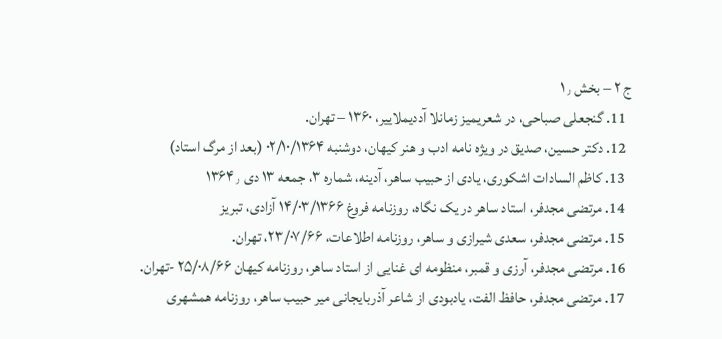ج ۲ – بخش ۱٫
  11. گنجعلی صباحی، در شعریمیز زمانلا آددیملاییر، ۱۳۶۰ – تهران.
  12. دکتر حسین، صدیق در ویژه نامه ادب و هنر کیهان، دوشنبه ۰۲/۱۰/۱۳۶۴ (بعد از مرگ استاد)
  13. کاظم السادات اشکوری، یادی از حبیب ساهر، آدینه، شماره ۳، جمعه ۱۳ دی ۱۳۶۴٫
  14. مرتضی مجدفر، استاد ساهر در یک نگاه، روزنامه فروغ ۱۴/۰۳/۱۳۶۶ آزادی، تبریز
  15. مرتضی مجدفر، سعدی شیرازی و ساهر، روزنامه اطلاعات، ۲۳/۰۷/۶۶، تهران.
  16. مرتضی مجدفر، آرزی و قمبر، منظومه ای غنایی از استاد ساهر، روزنامه کیهان ۲۵/۰۸/۶۶ -تهران.
  17. مرتضی مجدفر، حافظ الفت، یادبودی از شاعر آذربایجانی میر حبیب ساهر، روزنامه همشهری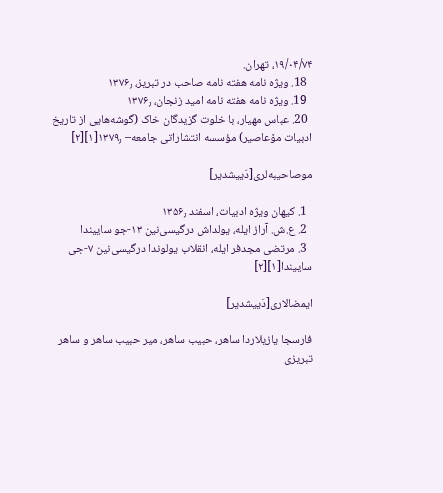۱۹/۰۴/۷۴، تهران.
  18. ویژه نامه هفته نامه صاحب در تبریز، ۱۳۷۶٫
  19. ویژه نامه هفته نامه امید زنجان، ۱۳۷۶٫
  20. عباس مهیار، با خلوت گزیدگان خاک (گوشه‌هایی از تاریخ ادبیات مۆعاصیر) مؤسسه انتشاراتی جامعه– ۱۳۷۹٫[۱][۲]

موصاحیبه‌لری[دَییشدیر]

  1. کیهان ویژه ادبیات، اسفند ۱۳۵۶٫
  2. ع.ش. آراز ایله، یولداش درگیسی‌نین ۱۳-جو ساییندا
  3. مرتضی مجدفر ایله، انقلاب یولوندا درگیسی‌نین ۷-جی ساییندا[۱][۲]

ایمضالاری[دَییشدیر]

فارسجا یازیلاردا ساهر، حبیب ساهر، میر حبیب ساهر و ساهر تبریزی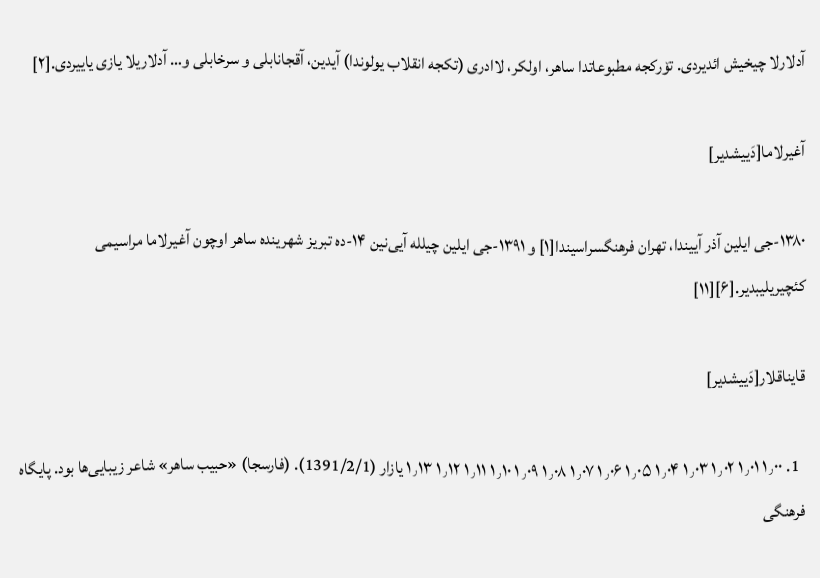آدلارلا چیخیش ائدیردی. تۆرکجه مطبوعاتدا ساهر، اولکر، لاادری (تکجه انقلاب یولوندا) آیدین، آقجانابلی و سرخابلی و… آدلاریلا یازی یاییردی.[۲]

آغیرلاما[دَییشدیر]

۱۳۸۰-جی ایلین آذر آییندا، تهران فرهنگسراسیندا[۱] و ۱۳۹۱-جی ایلین چیلله آیی‌نین ۱۴-ده تبریز شهرینده ساهر اوچون آغیرلاما مراسیمی کئچیریلیبدیر.[۶][۱۱]

قایناقلار[دَییشدیر]

  1. ۱٫۰۰ ۱٫۰۱ ۱٫۰۲ ۱٫۰۳ ۱٫۰۴ ۱٫۰۵ ۱٫۰۶ ۱٫۰۷ ۱٫۰۸ ۱٫۰۹ ۱٫۱۰ ۱٫۱۱ ۱٫۱۲ ۱٫۱۳ یازار (1391/2/1). (فارسجا) «حبیب ساهر» شاعر زیبایی‌ها بود. پایگاه فرهنگی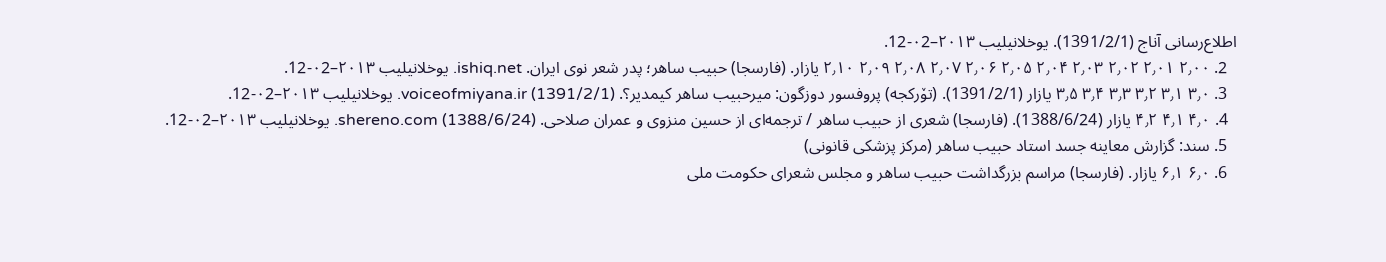اطلاع‌رسانی آناج (1391/2/1). یوخلانیلیب ۲۰۱۳–۰2-12.
  2. ۲٫۰۰ ۲٫۰۱ ۲٫۰۲ ۲٫۰۳ ۲٫۰۴ ۲٫۰۵ ۲٫۰۶ ۲٫۰۷ ۲٫۰۸ ۲٫۰۹ ۲٫۱۰ یازار. (فارسجا) حبیب ساهر؛ پدر شعر نوی ایران. ishiq.net. یوخلانیلیب ۲۰۱۳–۰2-12.
  3. ۳٫۰ ۳٫۱ ۳٫۲ ۳٫۳ ۳٫۴ ۳٫۵ یازار (1391/2/1). (تۆرکجه) پروفسور دوزگون: میرحبیب ساهر کیمدیر؟. voiceofmiyana.ir (1391/2/1). یوخلانیلیب ۲۰۱۳–۰2-12.
  4. ۴٫۰ ۴٫۱ ۴٫۲ یازار (1388/6/24). (فارسجا) شعری از حبیب ساهر / ترجمه‌ای از حسین منزوی و عمران صلاحی. shereno.com (1388/6/24). یوخلانیلیب ۲۰۱۳–۰2-12.
  5. سند: گزارش معاینه جسد استاد حبیب ساهر (مرکز پزشکی قانونی)
  6. ۶٫۰ ۶٫۱ یازار. (فارسجا) مراسم بزرگداشت حبیب ساهر و مجلس شعرای حکومت ملی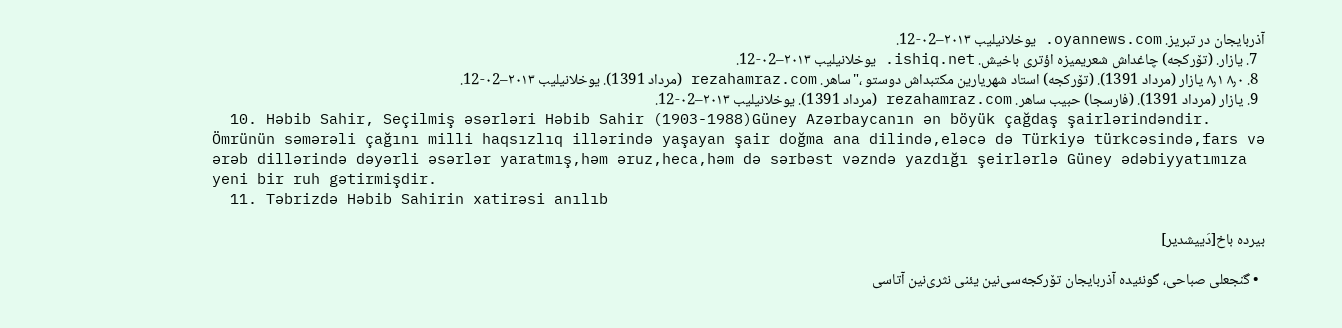آذربایجان در تبریز. oyannews.com. یوخلانیلیب ۲۰۱۳–۰2-12.
  7. یازار. (تۆرکجه) چاغداش شعریمیزه اؤتری باخیش. ishiq.net. یوخلانیلیب ۲۰۱۳–۰2-12.
  8. ۸٫۰ ۸٫۱ یازار (مرداد 1391). (تۆرکجه) استاد شهریارین مکتبداش دوستو ،"ساهر. rezahamraz.com (مرداد 1391). یوخلانیلیب ۲۰۱۳–۰2-12.
  9. یازار (مرداد 1391). (فارسجا) حبیب ساهر. rezahamraz.com (مرداد 1391). یوخلانیلیب ۲۰۱۳–۰2-12.
  10. Həbib Sahir, Seçilmiş əsərləri Həbib Sahir (1903-1988)Güney Azərbaycanın ən böyük çağdaş şairlərindəndir. Ömrünün səmərəli çağını milli haqsızlıq illərində yaşayan şair doğma ana dilində,eləcə də Türkiyə türkcəsində,fars və ərəb dillərində dəyərli əsərlər yaratmış,həm əruz,heca,həm də sərbəst vəzndə yazdığı şeirlərlə Güney ədəbiyyatımıza yeni bir ruh gətirmişdir.
  11. Təbrizdə Həbib Sahirin xatirəsi anılıb

بیرده باخ[دَییشدیر]

  • گنجعلی صباحی، گونئیده آذربایجان تۆرکجه‌سی‌نین یئنی نثری‌نین آتاسی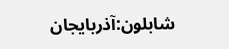شابلون:آذربایجان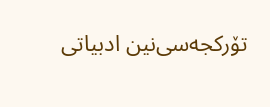تۆرکجه‌سی‌نین ادبیاتی